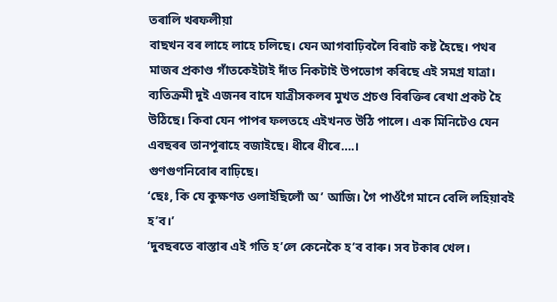তৰালি খৰফলীয়া
বাছখন বৰ লাহে লাহে চলিছে। যেন আগবাঢ়িবলৈ বিৰাট কষ্ট হৈছে। পথৰ মাজৰ প্ৰকাণ্ড গাঁতকেইটাই দাঁত নিকটাই উপভোগ কৰিছে এই সমগ্ৰ যাত্ৰা। ব্যতিক্ৰমী দুই এজনৰ বাদে যাত্ৰীসকলৰ মুখত প্রচণ্ড বিৰক্তিৰ ৰেখা প্ৰকট হৈ উঠিছে। কিবা যেন পাপৰ ফলতহে এইখনত উঠি পালে। এক মিনিটেও যেন এবছৰৰ তানপূৰাহে বজাইছে। ধীৰে ধীৰে….।
গুণগুণনিবোৰ বাঢ়িছে।
‘ছেঃ, কি যে কুক্ষণত ওলাইছিলোঁ অ’ আজি। গৈ পাওঁগৈ মানে বেলি লহিয়াবই হ’ব।’
‘দুবছৰতে ৰাস্তাৰ এই গতি হ’লে কেনেকৈ হ’ব বাৰু। সব টকাৰ খেল।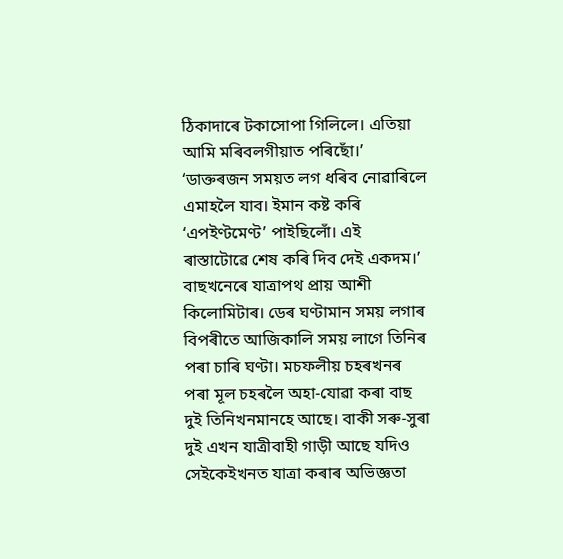ঠিকাদাৰে টকাসোপা গিলিলে। এতিয়া আমি মৰিবলগীয়াত পৰিছোঁ।’
‘ডাক্তৰজন সময়ত লগ ধৰিব নোৱাৰিলে এমাহলৈ যাব। ইমান কষ্ট কৰি ‘এপইণ্টমেণ্ট’ পাইছিলোঁ। এই ৰাস্তাটোৱে শেষ কৰি দিব দেই একদম।’
বাছখনেৰে যাত্ৰাপথ প্রায় আশী কিলোমিটাৰ। ডেৰ ঘণ্টামান সময় লগাৰ বিপৰীতে আজিকালি সময় লাগে তিনিৰ পৰা চাৰি ঘণ্টা। মচফলীয় চহৰখনৰ পৰা মূল চহৰলৈ অহা-যোৱা কৰা বাছ দুই তিনিখনমানহে আছে। বাকী সৰু-সুৰা দুই এখন যাত্রীবাহী গাড়ী আছে যদিও সেইকেইখনত যাত্ৰা কৰাৰ অভিজ্ঞতা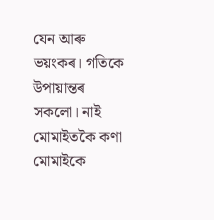যেন আৰু ভয়ংকৰ। গতিকে উপায়ান্তৰ সকলো। নাই মোমাইতকৈ কণা মোমাইকে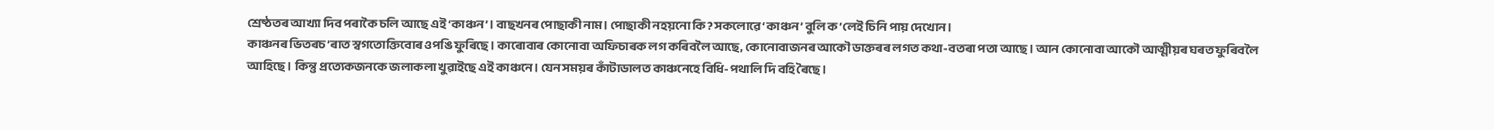শ্ৰেষ্ঠতৰ আখ্যা দিব পৰাকৈ চলি আছে এই ‘কাঞ্চন’। বাছখনৰ পোছাকী নাম। পোছাকী নহয়নো কি? সকলোৱে ‘কাঞ্চন’ বুলি ক’লেই চিনি পায় দেখোন।
কাঞ্চনৰ ভিতৰচ’ৰাত স্বগতোক্তিবোৰ ওপঙি ফুৰিছে। কাৰোবাৰ কোনোবা অফিচাৰক লগ কৰিবলৈ আছে, কোনোবাজনৰ আকৌ ডাক্তৰৰ লগত কথা-বতৰা পতা আছে। আন কোনোবা আকৌ আত্মীয়ৰ ঘৰত ফুৰিবলৈ আহিছে। কিন্তু প্রত্যেকজনকে জলাকলা খুৱাইছে এই কাঞ্চনে। যেন সময়ৰ কাঁটাডালত কাঞ্চনেহে বিধি-পথালি দি বহি ৰৈছে।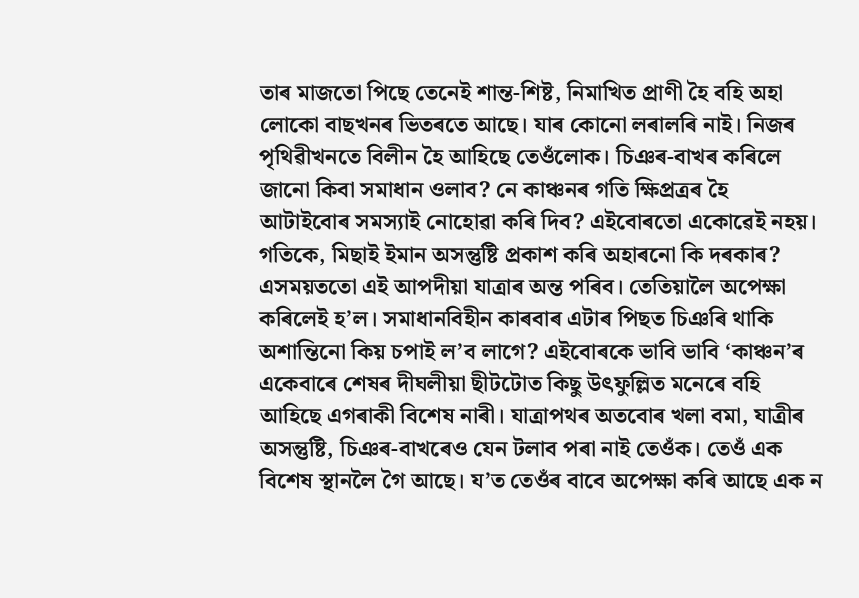তাৰ মাজতো পিছে তেনেই শান্ত-শিষ্ট, নিমাখিত প্ৰাণী হৈ বহি অহা লোকো বাছখনৰ ভিতৰতে আছে। যাৰ কোনো লৰালৰি নাই। নিজৰ পৃথিৱীখনতে বিলীন হৈ আহিছে তেওঁলোক। চিঞৰ-বাখৰ কৰিলে জানো কিবা সমাধান ওলাব? নে কাঞ্চনৰ গতি ক্ষিপ্ৰত্ৰৰ হৈ আটাইবোৰ সমস্যাই নোহোৱা কৰি দিব? এইবোৰতো একোৱেই নহয়। গতিকে, মিছাই ইমান অসন্তুষ্টি প্ৰকাশ কৰি অহাৰনো কি দৰকাৰ? এসময়ততো এই আপদীয়া যাত্ৰাৰ অন্ত পৰিব। তেতিয়ালৈ অপেক্ষা কৰিলেই হ’ল। সমাধানবিহীন কাৰবাৰ এটাৰ পিছত চিঞৰি থাকি অশান্তিনো কিয় চপাই ল’ব লাগে? এইবোৰকে ভাবি ভাবি ‘কাঞ্চন’ৰ একেবাৰে শেষৰ দীঘলীয়া ছীটটোত কিছু উৎফুল্লিত মনেৰে বহি আহিছে এগৰাকী বিশেষ নাৰী। যাত্রাপথৰ অতবোৰ খলা বমা, যাত্ৰীৰ অসন্তুষ্টি, চিঞৰ-বাখৰেও যেন টলাব পৰা নাই তেওঁক। তেওঁ এক বিশেষ স্থানলৈ গৈ আছে। য’ত তেওঁৰ বাবে অপেক্ষা কৰি আছে এক ন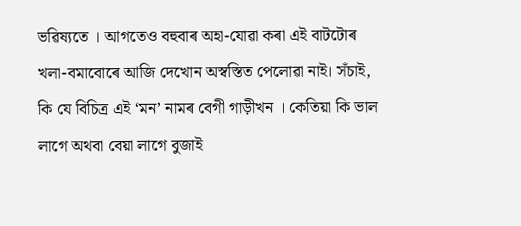ভৱিষ্যতে । আগতেও বহুবাৰ অহা-যোৱা কৰা এই বাটটোৰ খলা-বমাবোৰে আজি দেখোন অস্বস্তিত পেলোৱা নাই। সঁচাই, কি যে বিচিত্ৰ এই ‘মন’ নামৰ বেগী গাড়ীখন । কেতিয়া কি ভাল লাগে অথবা বেয়া লাগে বুজাই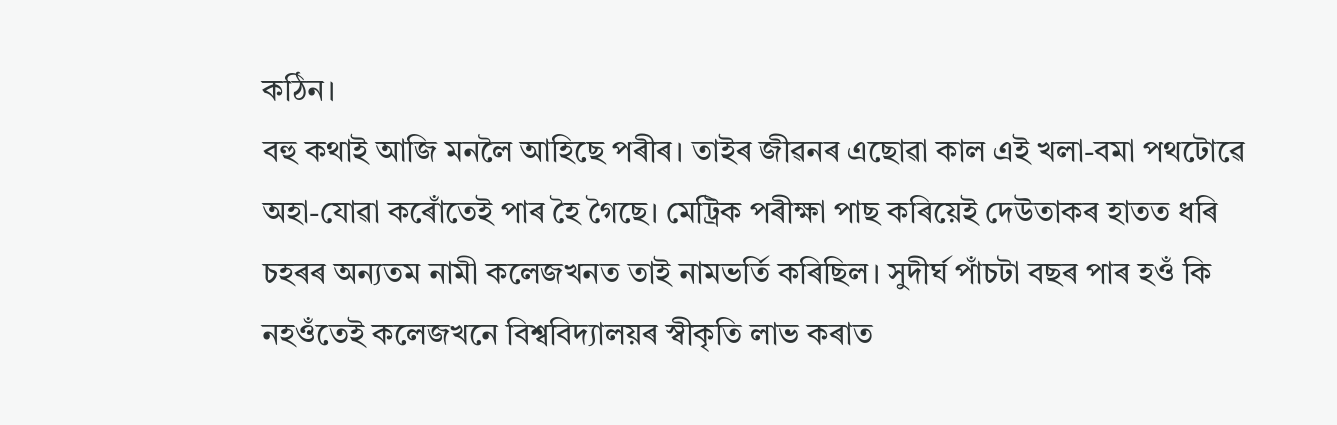কঠিন।
বহু কথাই আজি মনলৈ আহিছে পৰীৰ। তাইৰ জীৱনৰ এছোৱা কাল এই খলা-বমা পথটোৱে অহা-যোৱা কৰোঁতেই পাৰ হৈ গৈছে। মেট্ৰিক পৰীক্ষা পাছ কৰিয়েই দেউতাকৰ হাতত ধৰি চহৰৰ অন্যতম নামী কলেজখনত তাই নামভৰ্তি কৰিছিল। সুদীৰ্ঘ পাঁচটা বছৰ পাৰ হওঁ কি নহওঁতেই কলেজখনে বিশ্ববিদ্যালয়ৰ স্বীকৃতি লাভ কৰাত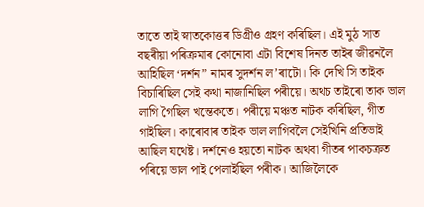তাতে তাই স্নাতকোত্তৰ ডিগ্রীও গ্ৰহণ কৰিছিল। এই মুঠ সাত বছৰীয়া পৰিক্ৰমাৰ কোনোবা এটা বিশেষ দিনত তাইৰ জীৱনলৈ আহিছিল ‘দৰ্শন” নামৰ সুদৰ্শন ল’ৰাটো। কি দেখি সি তাইক বিচাৰিছিল সেই কথা নাজানিছিল পৰীয়ে। অথচ তাইৰো তাক ভাল লাগি গৈছিল খন্তেকতে। পৰীয়ে মঞ্চত নাটক কৰিছিল, গীত গাইছিল। কাৰোবাৰ তাইক ভাল লাগিবলৈ সেইখিনি প্রতিভাই আছিল যথেষ্ট। দর্শনেও হয়তো নাটক অথবা গীতৰ পাকচক্ৰত পৰিয়ে ভাল পাই পেলাইছিল পৰীক। আজিলৈকে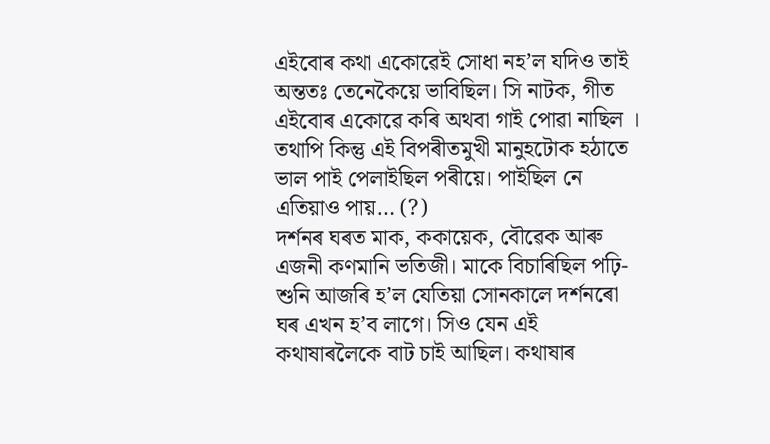এইবোৰ কথা একোৱেই সোধা নহ’ল যদিও তাই অন্ততঃ তেনেকৈয়ে ভাবিছিল। সি নাটক, গীত এইবোৰ একোৱে কৰি অথবা গাই পোৱা নাছিল । তথাপি কিন্তু এই বিপৰীতমুখী মানুহটোক হঠাতে ভাল পাই পেলাইছিল পৰীয়ে। পাইছিল নে এতিয়াও পায়… (?)
দৰ্শনৰ ঘৰত মাক, ককায়েক, বৌৱেক আৰু এজনী কণমানি ভতিজী। মাকে বিচাৰিছিল পঢ়ি- শুনি আজৰি হ’ল যেতিয়া সোনকালে দৰ্শনৰো ঘৰ এখন হ’ব লাগে। সিও যেন এই কথাষাৰলৈকে বাট চাই আছিল। কথাষাৰ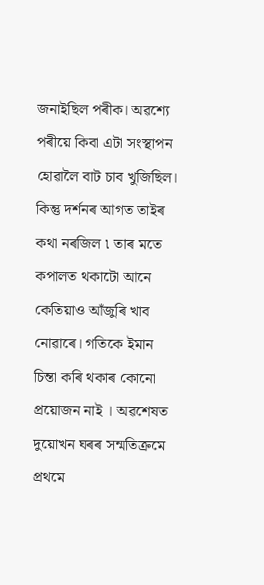জনাইছিল পৰীক। অৱশ্যে পৰীয়ে কিবা এটা সংস্থাপন হোৱালৈ বাট চাব খুজিছিল। কিন্তু দৰ্শনৰ আগত তাইৰ কথা নৰজিল ৷ তাৰ মতে কপালত থকাটো আনে কেতিয়াও আঁজুৰি খাব নোৱাৰে। গতিকে ইমান চিন্তা কৰি থকাৰ কোনো প্রয়োজন নাই । অৱশেষত দুয়োখন ঘৰৰ সন্মতিক্রমে প্রথমে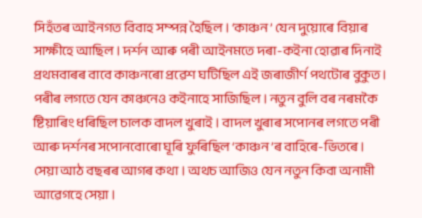সিহঁতৰ আইনগত বিবাহ সম্পন্ন হৈছিল। ‘কাঞ্চন’ যেন দুয়োৰে বিয়াৰ সাক্ষীহে আছিল। দৰ্শন আৰু পৰী আইনমতে দৰা-কইনা হোৱাৰ দিনাই প্ৰথমবাৰৰ বাবে কাঞ্চনৰো প্ৰৱেশ ঘটিছিল এই জৰাজীৰ্ণ পথটোৰ বুকুত। পৰীৰ লগতে যেন কাঞ্চনেও কইনাহে সাজিছিল। নতুন বুলি বৰ নৰমকৈ ষ্টিয়াৰিং ধৰিছিল চালক বাদল খুৰাই। বাদল খুৰাৰ সপোনৰ লগতে পৰী আৰু দৰ্শনৰ সপোনবোৰো ঘূৰি ফুৰিছিল ‘কাঞ্চন’ৰ বাহিৰে-ভিতৰে। সেয়া আঠ বছৰৰ আগৰ কথা। অথচ আজিও যেন নতুন কিবা অনামী আৱেগহে সেয়া।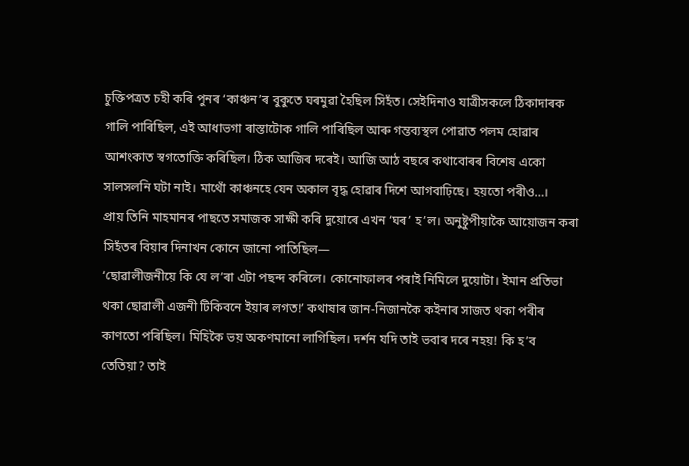চুক্তিপত্ৰত চহী কৰি পুনৰ ‘কাঞ্চন’ৰ বুকুতে ঘৰমুৱা হৈছিল সিহঁত। সেইদিনাও যাত্ৰীসকলে ঠিকাদাৰক গালি পাৰিছিল, এই আধাভগা ৰাস্তাটোক গালি পাৰিছিল আৰু গন্তব্যস্থল পোৱাত পলম হোৱাৰ আশংকাত স্বগতোক্তি কৰিছিল। ঠিক আজিৰ দৰেই। আজি আঠ বছৰে কথাবোৰৰ বিশেষ একো সালসলনি ঘটা নাই। মাথোঁ কাঞ্চনহে যেন অকাল বৃদ্ধ হোৱাৰ দিশে আগবাঢ়িছে। হয়তো পৰীও…।
প্রায় তিনি মাহমানৰ পাছতে সমাজক সাক্ষী কৰি দুয়োৰে এখন ‘ঘৰ’ হ’ল। অনুষ্টুপীয়াকৈ আয়োজন কৰা সিহঁতৰ বিয়াৰ দিনাখন কোনে জানো পাতিছিল—
‘ছোৱালীজনীয়ে কি যে ল’ৰা এটা পছন্দ কৰিলে। কোনোফালৰ পৰাই নিমিলে দুয়োটা। ইমান প্রতিভা থকা ছোৱালী এজনী টিকিবনে ইয়াৰ লগত!’ কথাষাৰ জান-নিজানকৈ কইনাৰ সাজত থকা পৰীৰ কাণতো পৰিছিল। মিহিকৈ ভয় অকণমানো লাগিছিল। দর্শন যদি তাই ভবাৰ দৰে নহয়! কি হ’ব তেতিয়া? তাই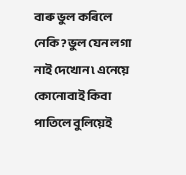বাৰু ভুল কৰিলে নেকি? ভুল যেন লগা নাই দেখোন ৷ এনেয়ে কোনোবাই কিবা পাতিলে বুলিয়েই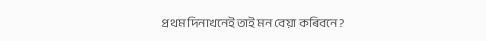প্রথম দিনাখনেই তাই মন বেয়া কৰিবনে?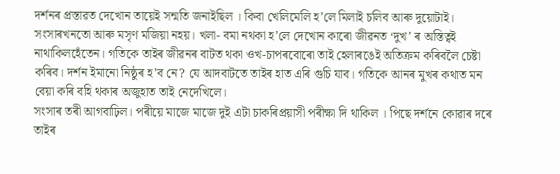দৰ্শনৰ প্ৰস্তাৱত দেখোন তায়েই সন্মতি জনাইছিল । কিবা খেলিমেলি হ’লে মিলাই চলিব আৰু দুয়োটাই। সংসাৰখনতো আৰু মসৃণ মজিয়া নহয়। খলা- বমা নথকা হ’লে দেখোন কাৰো জীৱনত ‘দুখ’ ৰ অস্তিত্বই নাথাকিলহেঁতেন। গতিকে তাইৰ জীৱনৰ বাটত থকা ওখ-চাপৰবোৰো তাই হেলাৰঙেই অতিক্ৰম কৰিবলৈ চেষ্টা কৰিব। দৰ্শন ইমানো নিষ্ঠুৰ হ’ব নে? যে আদবাটতে তাইৰ হাত এৰি গুচি যাব। গতিকে আনৰ মুখৰ কথাত মন বেয়া কৰি বহি থকাৰ অজুহাত তাই নেদেখিলে।
সংসাৰ তৰী আগবাঢ়িল। পৰীয়ে মাজে মাজে দুই এটা চাকৰিপ্ৰয়াসী পৰীক্ষা দি থাকিল । পিছে দৰ্শনে কোৱাৰ দৰে তাইৰ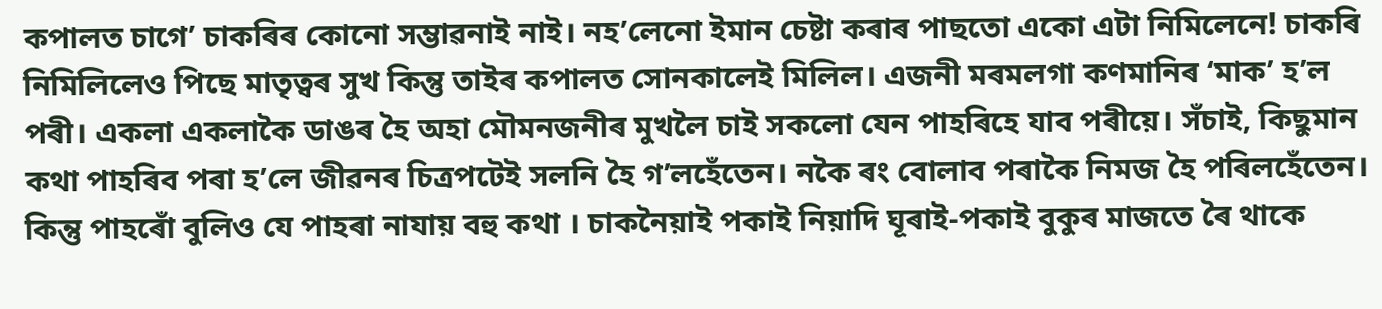কপালত চাগে’ চাকৰিৰ কোনো সম্ভাৱনাই নাই। নহ’লেনো ইমান চেষ্টা কৰাৰ পাছতো একো এটা নিমিলেনে! চাকৰি নিমিলিলেও পিছে মাতৃত্বৰ সুখ কিন্তু তাইৰ কপালত সোনকালেই মিলিল। এজনী মৰমলগা কণমানিৰ ‘মাক’ হ’ল পৰী। একলা একলাকৈ ডাঙৰ হৈ অহা মৌমনজনীৰ মুখলৈ চাই সকলো যেন পাহৰিহে যাব পৰীয়ে। সঁচাই, কিছুমান কথা পাহৰিব পৰা হ’লে জীৱনৰ চিত্ৰপটেই সলনি হৈ গ’লহেঁতেন। নকৈ ৰং বোলাব পৰাকৈ নিমজ হৈ পৰিলহেঁতেন।
কিন্তু পাহৰোঁ বুলিও যে পাহৰা নাযায় বহু কথা । চাকনৈয়াই পকাই নিয়াদি ঘূৰাই-পকাই বুকুৰ মাজতে ৰৈ থাকে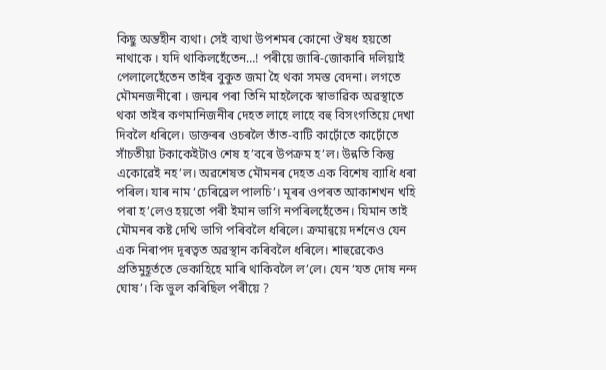কিছু অন্তহীন ব্যথা। সেই ব্যথা উপশমৰ কোনো ঔষধ হয়তো নাথাকে । যদি থাকিলহেঁতেন…! পৰীয়ে জাৰি-জোকাৰি দলিয়াই পেলালেহেঁতেন তাইৰ বুকুত জমা হৈ থকা সমস্ত বেদনা। লগতে মৌমনজনীৰো । জন্মৰ পৰা তিনি মাহলৈকে স্বাভাৱিক অৱস্থাতে থকা তাইৰ কণমানিজনীৰ দেহত লাহে লাহে বহু বিসংগতিয়ে দেখা দিবলৈ ধৰিলে। ডাক্তৰৰ ওচৰলৈ তাঁত-বাটি কাঢ়োঁতে কাঢ়োঁতে সাঁচতীয়া টকাকেইটাও শেষ হ’বৰে উপক্ৰম হ’ল। উন্নতি কিন্তু একোৱেই নহ’ল। অৱশেষত মৌমনৰ দেহত এক বিশেষ ব্যাধি ধৰা পৰিল। যাৰ নাম ‘চেৰিব্ৰেল পালচি’। মূৰৰ ওপৰত আকাশখন খহি পৰা হ’লেও হয়তো পৰী ইমান ভাগি নপৰিলহেঁতেন। যিমান তাই মৌমনৰ কষ্ট দেখি ভাগি পৰিবলৈ ধৰিলে। ক্রমান্বয়ে দর্শনেও যেন এক নিৰাপদ দূৰত্বত অৱস্থান কৰিবলৈ ধৰিলে। শাহুৱেকেও প্রতিমুহূৰ্ততে ভেকাহিহে মাৰি থাকিবলৈ ল’লে। যেন ‘যত দোষ নন্দ ঘোষ’। কি ভুল কৰিছিল পৰীয়ে ?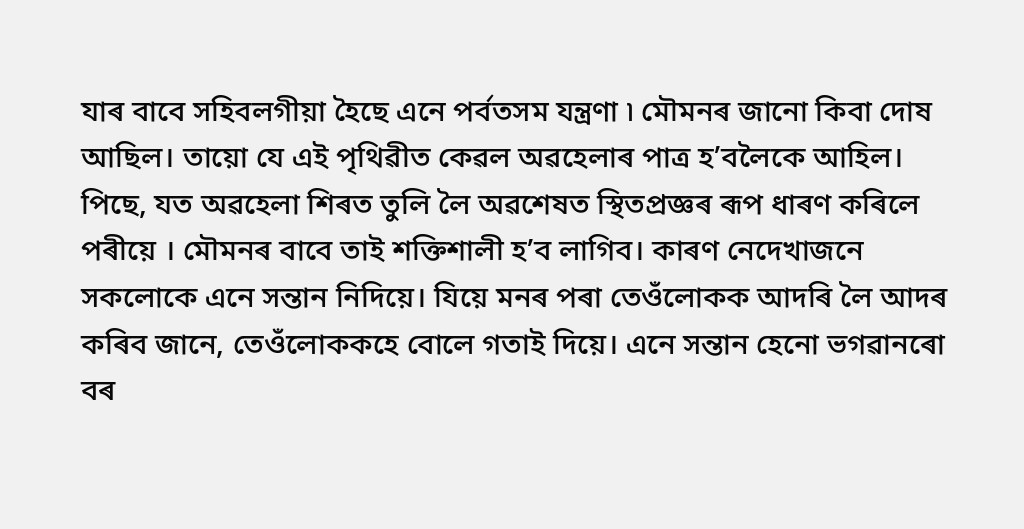যাৰ বাবে সহিবলগীয়া হৈছে এনে পর্বতসম যন্ত্রণা ৷ মৌমনৰ জানো কিবা দোষ আছিল। তায়ো যে এই পৃথিৱীত কেৱল অৱহেলাৰ পাত্ৰ হ’বলৈকে আহিল।
পিছে, যত অৱহেলা শিৰত তুলি লৈ অৱশেষত স্থিতপ্রজ্ঞৰ ৰূপ ধাৰণ কৰিলে পৰীয়ে । মৌমনৰ বাবে তাই শক্তিশালী হ’ব লাগিব। কাৰণ নেদেখাজনে সকলোকে এনে সন্তান নিদিয়ে। যিয়ে মনৰ পৰা তেওঁলোকক আদৰি লৈ আদৰ কৰিব জানে, তেওঁলোককহে বোলে গতাই দিয়ে। এনে সন্তান হেনো ভগৱানৰো বৰ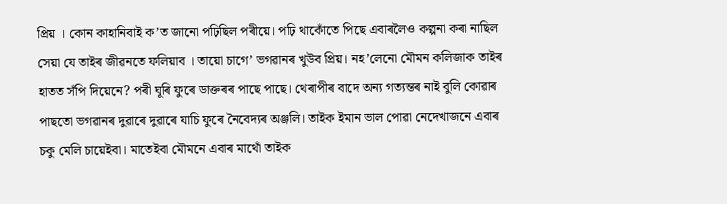প্ৰিয় । কোন কাহানিবাই ক’ত জানো পঢ়িছিল পৰীয়ে। পঢ়ি থাকোঁতে পিছে এবাৰলৈও কল্পনা কৰা নাছিল সেয়া যে তাইৰ জীৱনতে ফলিয়াব । তায়ো চাগে’ ভগৱানৰ খুউব প্রিয়। নহ’লেনো মৌমন কলিজাক তাইৰ হাতত সঁপি দিয়েনে? পৰী ঘূৰি ফুৰে ডাক্তৰৰ পাছে পাছে। থেৰাপীৰ বাদে অন্য গত্যন্তৰ নাই বুলি কোৱাৰ পাছতো ভগৱানৰ দুৱাৰে দুৱাৰে যাচি ফুৰে নৈবেদ্যৰ অঞ্জলি। তাইক ইমান ভাল পোৱা নেদেখাজনে এবাৰ চকু মেলি চায়েইবা। মাতেইবা মৌমনে এবাৰ মাথোঁ তাইক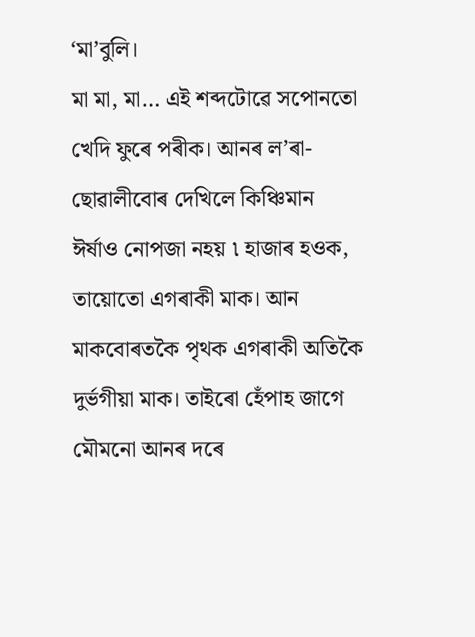‘মা’বুলি।
মা মা, মা… এই শব্দটোৱে সপোনতো খেদি ফুৰে পৰীক। আনৰ ল’ৰা-ছোৱালীবোৰ দেখিলে কিঞ্চিমান ঈর্ষাও নোপজা নহয় ৷ হাজাৰ হওক, তায়োতো এগৰাকী মাক। আন মাকবোৰতকৈ পৃথক এগৰাকী অতিকৈ দুৰ্ভগীয়া মাক। তাইৰো হেঁপাহ জাগে মৌমনো আনৰ দৰে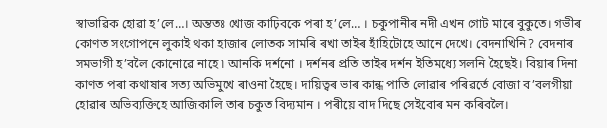স্বাভাৱিক হোৱা হ’লে…। অন্ততঃ খোজ কাঢ়িবকে পৰা হ’লে… । চকুপানীৰ নদী এখন গোট মাৰে বুকুতে। গভীৰ কোণত সংগোপনে লুকাই থকা হাজাৰ লোতক সামৰি ৰখা তাইৰ হাঁহিটোহে আনে দেখে। বেদনাখিনি? বেদনাৰ সমভাগী হ’বলৈ কোনোৱে নাহে ৷ আনকি দর্শনো । দৰ্শনৰ প্ৰতি তাইৰ দৰ্শন ইতিমধ্যে সলনি হৈছেই। বিয়াৰ দিনা কাণত পৰা কথাষাৰ সত্য অভিমুখে ৰাওনা হৈছে। দায়িত্বৰ ভাৰ কান্ধ পাতি লোৱাৰ পৰিৱৰ্তে বোজা ব’বলগীয়া হোৱাৰ অভিব্যক্তিহে আজিকালি তাৰ চকুত বিদ্যমান । পৰীয়ে বাদ দিছে সেইবোৰ মন কৰিবলৈ।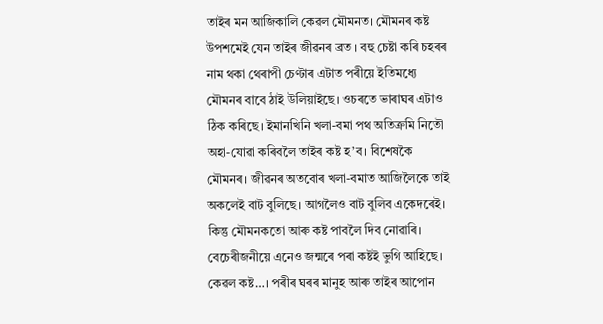তাইৰ মন আজিকালি কেৱল মৌমনত। মৌমনৰ কষ্ট উপশমেই যেন তাইৰ জীৱনৰ ব্ৰত । বহু চেষ্টা কৰি চহৰৰ নাম থকা থেৰাপী চেণ্টাৰ এটাত পৰীয়ে ইতিমধ্যে মৌমনৰ বাবে ঠাই উলিয়াইছে। ওচৰতে ভাৰাঘৰ এটাও ঠিক কৰিছে। ইমানখিনি খলা-বমা পথ অতিক্রমি নিতৌ অহা-যোৱা কৰিবলৈ তাইৰ কষ্ট হ’ব। বিশেষকৈ মৌমনৰ। জীৱনৰ অতবোৰ খলা-বমাত আজিলৈকে তাই অকলেই বাট বুলিছে। আগলৈও বাট বুলিব একেদৰেই। কিন্তু মৌমনকতো আৰু কষ্ট পাবলৈ দিব নোৱাৰি। বেচেৰীজনীয়ে এনেও জন্মৰে পৰা কষ্টই ভুগি আহিছে। কেৱল কষ্ট…। পৰীৰ ঘৰৰ মানুহ আৰু তাইৰ আপোন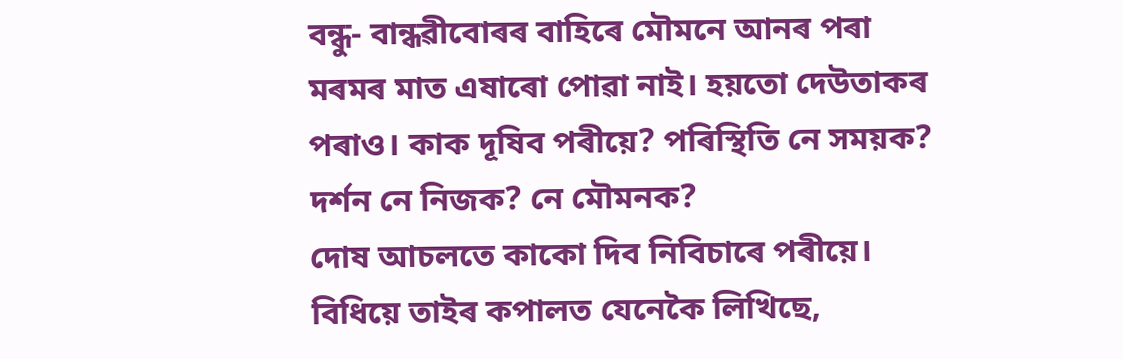বন্ধু- বান্ধৱীবোৰৰ বাহিৰে মৌমনে আনৰ পৰা মৰমৰ মাত এষাৰো পোৱা নাই। হয়তো দেউতাকৰ পৰাও। কাক দূষিব পৰীয়ে? পৰিস্থিতি নে সময়ক? দর্শন নে নিজক? নে মৌমনক?
দোষ আচলতে কাকো দিব নিবিচাৰে পৰীয়ে। বিধিয়ে তাইৰ কপালত যেনেকৈ লিখিছে,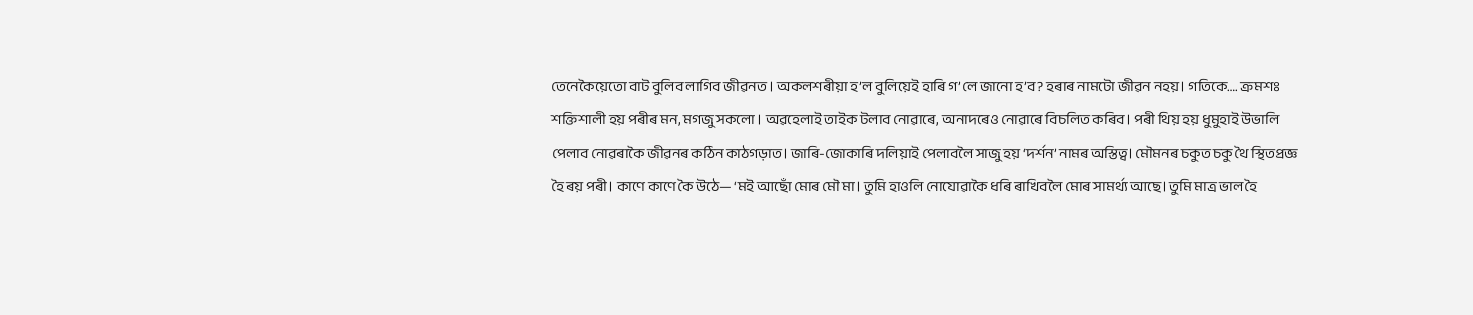তেনেকৈয়েতো বাট বুলিব লাগিব জীৱনত । অকলশৰীয়া হ’ল বুলিয়েই হাৰি গ’লে জানো হ’ব? হৰাৰ নামটো জীৱন নহয়। গতিকে…. ক্রমশঃ শক্তিশালী হয় পৰীৰ মন, মগজু সকলো । অৱহেলাই তাইক টলাব নোৱাৰে, অনাদৰেও নোৱাৰে বিচলিত কৰিব। পৰী থিয় হয় ধুমুহাই উভালি পেলাব নোৱৰাকৈ জীৱনৰ কঠিন কাঠগড়াত। জাৰি-জোকাৰি দলিয়াই পেলাবলৈ সাজু হয় ‘দৰ্শন’ নামৰ অস্তিত্ব। মৌমনৰ চকুত চকু থৈ স্থিতপ্রজ্ঞ হৈ ৰয় পৰী। কাণে কাণে কৈ উঠে— ‘মই আছোঁ মোৰ মৌ মা। তুমি হাওলি নোযোৱাকৈ ধৰি ৰাখিবলৈ মোৰ সামর্থ্য আছে। তুমি মাত্ৰ ভাল হৈ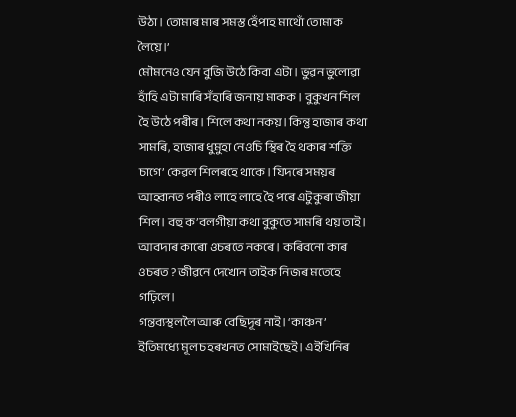উঠা। তোমাৰ মাৰ সমস্ত হেঁপাহ মাথোঁ তোমাক লৈয়ে।’
মৌমনেও যেন বুজি উঠে কিবা এটা। ভুৱন ভুলোৱা হাঁহি এটা মাৰি সঁহাৰি জনায় মাকক । বুকুখন শিল হৈ উঠে পৰীৰ। শিলে কথা নকয়। কিন্তু হাজাৰ কথা সামৰি, হাজাৰ ধুমুহা নেওচি স্থিৰ হৈ থকাৰ শক্তি চাগে’ কেৱল শিলৰহে থাকে । যিদৰে সময়ৰ আহ্বানত পৰীও লাহে লাহে হৈ পৰে এটুকুৰা জীয়া শিল। বহু ক’বলগীয়া কথা বুকুতে সামৰি থয় তাই। আবদাৰ কাৰো ওচৰতে নকৰে। কৰিবনো কাৰ ওচৰত ? জীৱনে দেখোন তাইক নিজৰ মতেহে গঢ়িলে।
গন্তব্যস্থললৈ আৰু বেছিদূৰ নাই। ‘কাঞ্চন’ ইতিমধ্যে মূল চহৰখনত সোমাইছেই। এইখিনিৰ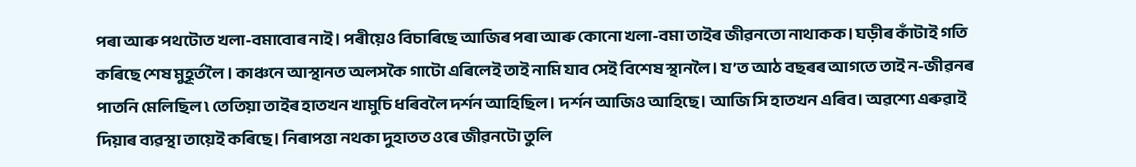পৰা আৰু পথটোত খলা-বমাবোৰ নাই। পৰীয়েও বিচাৰিছে আজিৰ পৰা আৰু কোনো খলা-বমা তাইৰ জীৱনতো নাথাকক। ঘড়ীৰ কাঁটাই গতি কৰিছে শেষ মুহূৰ্তলৈ । কাঞ্চনে আস্থানত অলসকৈ গাটো এৰিলেই তাই নামি যাব সেই বিশেষ স্থানলৈ। য’ত আঠ বছৰৰ আগতে তাই ন-জীৱনৰ পাতনি মেলিছিল ৷ তেতিয়া তাইৰ হাতখন খামুচি ধৰিবলৈ দৰ্শন আহিছিল। দৰ্শন আজিও আহিছে। আজি সি হাতখন এৰিব। অৱশ্যে এৰুৱাই দিয়াৰ ব্যৱস্থা তায়েই কৰিছে। নিৰাপত্তা নথকা দুহাতত ওৰে জীৱনটো তুলি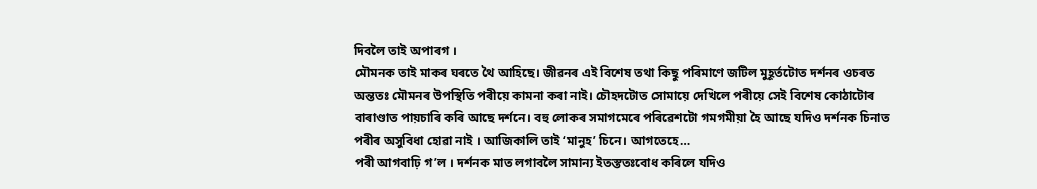দিবলৈ তাই অপাৰগ ।
মৌমনক তাই মাকৰ ঘৰতে থৈ আহিছে। জীৱনৰ এই বিশেষ তথা কিছু পৰিমাণে জটিল মুহূৰ্তটোত দৰ্শনৰ ওচৰত অন্ততঃ মৌমনৰ উপস্থিতি পৰীয়ে কামনা কৰা নাই। চৌহদটোত সোমায়ে দেখিলে পৰীয়ে সেই বিশেষ কোঠাটোৰ বাৰাণ্ডাত পায়চাৰি কৰি আছে দর্শনে। বহু লোকৰ সমাগমেৰে পৰিৱেশটো গমগমীয়া হৈ আছে যদিও দর্শনক চিনাত পৰীৰ অসুবিধা হোৱা নাই । আজিকালি তাই ‘মানুহ’ চিনে। আগতেহে…
পৰী আগবাঢ়ি গ’ল । দৰ্শনক মাত লগাবলৈ সামান্য ইতস্ততঃবোধ কৰিলে যদিও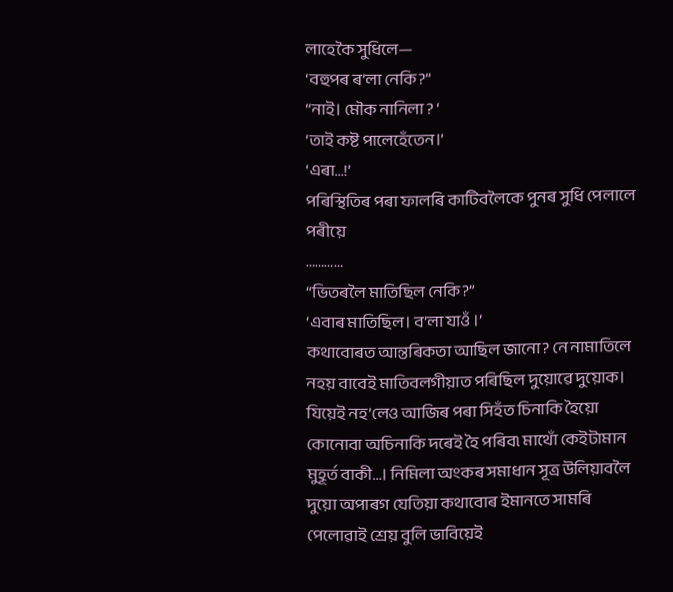লাহেকৈ সুধিলে—
‘বহুপৰ ৰ’লা নেকি?”
“নাই। মৌক নানিলা ? ‘
‘তাই কষ্ট পালেহেঁতেন।’
‘এৰা…!’
পৰিস্থিতিৰ পৰা ফালৰি কাটিবলৈকে পুনৰ সুধি পেলালে পৰীয়ে
…………
“ভিতৰলৈ মাতিছিল নেকি?”
‘এবাৰ মাতিছিল। ব’লা যাওঁ ।’
কথাবোৰত আন্তৰিকতা আছিল জানো? নে নামাতিলে নহয় বাবেই মাতিবলগীয়াত পৰিছিল দুয়োৱে দুয়োক। যিয়েই নহ’লেও আজিৰ পৰা সিহঁত চিনাকি হৈয়ো কোনোবা অচিনাকি দৰেই হৈ পৰিব৷ মাথোঁ কেইটামান মুহূর্ত বাকী…। নিমিলা অংকৰ সমাধান সূত্র উলিয়াবলৈ দুয়ো অপাৰগ যেতিয়া কথাবোৰ ইমানতে সামৰি পেলোৱাই শ্রেয় বুলি ভাবিয়েই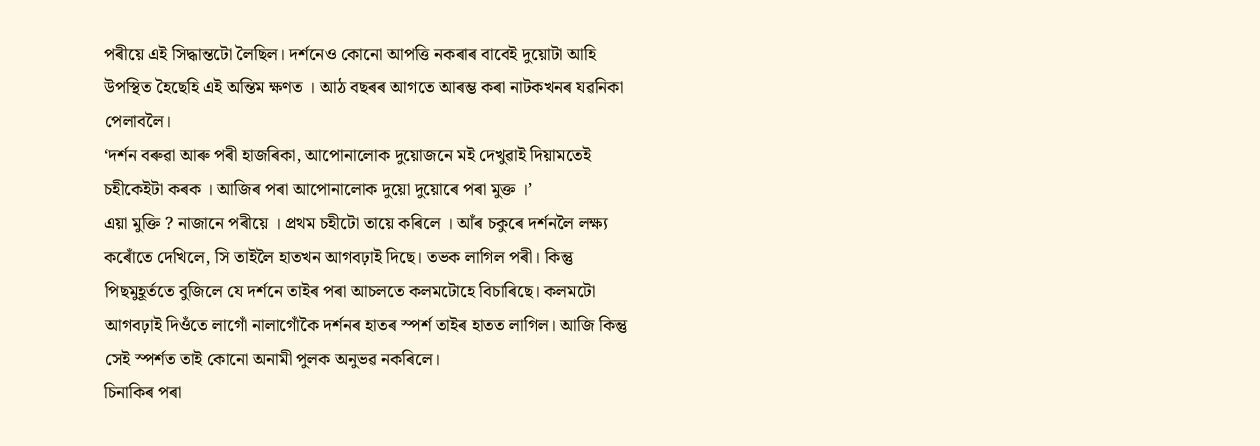পৰীয়ে এই সিদ্ধান্তটো লৈছিল। দর্শনেও কোনো আপত্তি নকৰাৰ বাবেই দুয়োটা আহি উপস্থিত হৈছেহি এই অন্তিম ক্ষণত । আঠ বছৰৰ আগতে আৰম্ভ কৰা নাটকখনৰ যৱনিকা পেলাবলৈ।
‘দৰ্শন বৰুৱা আৰু পৰী হাজৰিকা, আপোনালোক দুয়োজনে মই দেখুৱাই দিয়ামতেই চহীকেইটা কৰক । আজিৰ পৰা আপোনালোক দুয়ো দুয়োৰে পৰা মুক্ত ।’
এয়া মুক্তি ? নাজানে পৰীয়ে । প্ৰথম চহীটো তায়ে কৰিলে । আঁৰ চকুৰে দৰ্শনলৈ লক্ষ্য কৰোঁতে দেখিলে, সি তাইলৈ হাতখন আগবঢ়াই দিছে। তভক লাগিল পৰী। কিন্তু পিছমুহূর্ততে বুজিলে যে দৰ্শনে তাইৰ পৰা আচলতে কলমটোহে বিচাৰিছে। কলমটো আগবঢ়াই দিওঁতে লাগোঁ নালাগোঁকৈ দৰ্শনৰ হাতৰ স্পৰ্শ তাইৰ হাতত লাগিল। আজি কিন্তু সেই স্পৰ্শত তাই কোনো অনামী পুলক অনুভৱ নকৰিলে।
চিনাকিৰ পৰা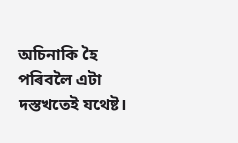অচিনাকি হৈ পৰিবলৈ এটা দস্তখতেই যথেষ্ট।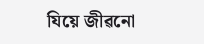যিয়ে জীৱনো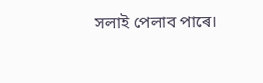সলাই পেলাব পাৰে।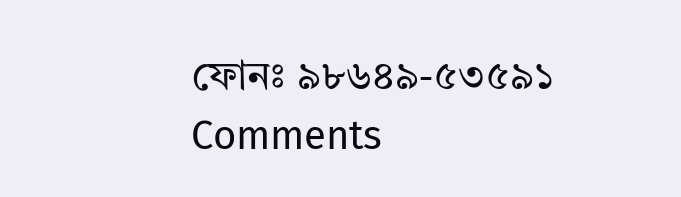ফোনঃ ৯৮৬৪৯-৫৩৫৯১
Comments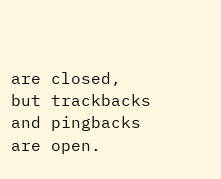are closed, but trackbacks and pingbacks are open.